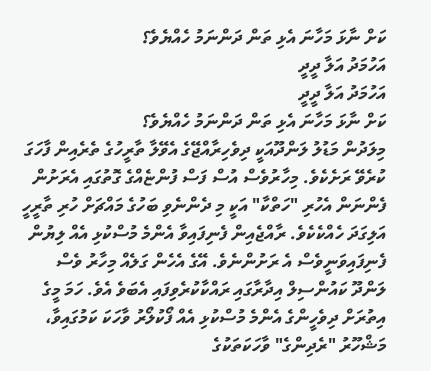ކަށް ނާޅަ މަހާނަ އެޅި ތަން ދަންނަމު ހެއްޔެވެ؟
އަހުމަދު އަލާ ދީދީ
އަހުމަދު އަލާ ދީދީ
ކަށް ނާޅަ މަހާނަ އެޅި ތަން ދަންނަމު ހެއްޔެވެ؟
މިލަދުން މަޑުލު ލަންދޫއަކީ ދިވެހިރާއްޖޭގެ އެވޭލާ ތާރީހުގެ ތެރެއިން ފާހަގަ ކުރެވޭ ރަށެކެވެ. މިހާރުވެސް އުސް ފަސް ފުންޏެއްގެ ގޮތުގައި އެރަށުން ފެންނަން އެހުރި "ހަތްކާ" އަކީ މި ދެންނެވި ބަހުގެ މައްޗަށް ހުރި ތާރީހީ އަލިގަދަ ހެއްކެކެވެ. ރާއްޖެއިން ފެނިފައިވާ އެންމެ މުސްކުޅި އެއް ލިޔުން ފެނިފައިވަނީވެސް އެ ރަށުންނެވެ. އޭގެ އެހެން ގަލެއް މިހާރު ވެސް ލަންދޫ ކައުންސިލް އިދާރާގައި ރައްކާކުރެވިފައި އެބަވެ އެވެ. ހަމަ މީގެ އިތުރަށް ދިވެހީންގެ އެންމެ މުސްކުޅި އެއް ފޯކުލޯރު ވާހަކަ ކަމުގައިވާ، މަޝްހޫރު "ރެދިންގެ" ވާހަކަތަކުގެ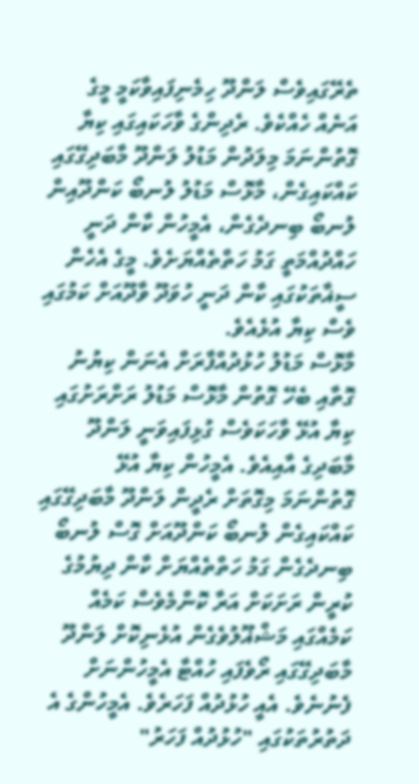ތެރޭގައިވެސް ލަންދޫ ހިމެނިފައިވާކަމީ މީގެ އަނެއް ހެއްކެވެ. ރެދިންގެ ވާހަކައިގައި ކިޔާ ގޮތުންނަމަ މިލަދުން މަޑުލު ލަންދޫ މާބަދިގޭގައި ކައްކައިގެން، މާޅޮސް މަޑުލު ލުނބޯ ކަންދޫއިން ލުނބޯ ބިނދެގެން، އެމީހުން ކާން ދަނީ ހައްދުއްމަތީ ގަމު ހަތްތެއްޔަށެވެ. މީގެ އެހެން ސީޣާތަކުގައި ކާން ދަނީ ހުވަދޫ ވާދޫއަށް ކަމުގައި ވެސް ކިޔާ އުޅެއެވެ.
މާޅޮސް މަޑުލު ހުޅުދުއްފާރަށް އެނަން ކިޔުނު ގޮތާއި ބެހޭ ގޮތުން މާޅޮސް މަޑުލު ރަށްރަށުގައި ކިޔާ އުޅޭ ވާހަކަވެސް ގުޅިފައިވަނީ ލަންދޫ މާބަދިގެ އާއިއެވެ. އެމީހުން ކިޔާ އުޅޭ ގޮތުންނަމަ މިގޮތަށް ރެދީން ލަންދޫ މާބަދިގޭގައި ކައްކައިގެން ލުނބޯ ކަންދޫއަށް ގޮސް ލުނބޯ ބިނދެގެން ގަމު ހަތްތެއްޔަށް ކާން ދިޔުމުގެ ކުރީން ރަށަކަށް އަރާ ކޮންމެވެސް ކަމެއް ކަމެއްގައި މަޝްޣޫލުވެގެން އުޅެނިކޮށް ލަންދޫ މާބަދިގޭގައި ރޯވެފައި ހުއްޓާ އެމީހުންނަށް ފެނުނެވެ. އެއީ ހުޅުދުއް ފަހަރެވެ. އެމީހުންގެ އެ ދަތުރުތަކުގައި "ހުޅުދުއް ފަހަރު"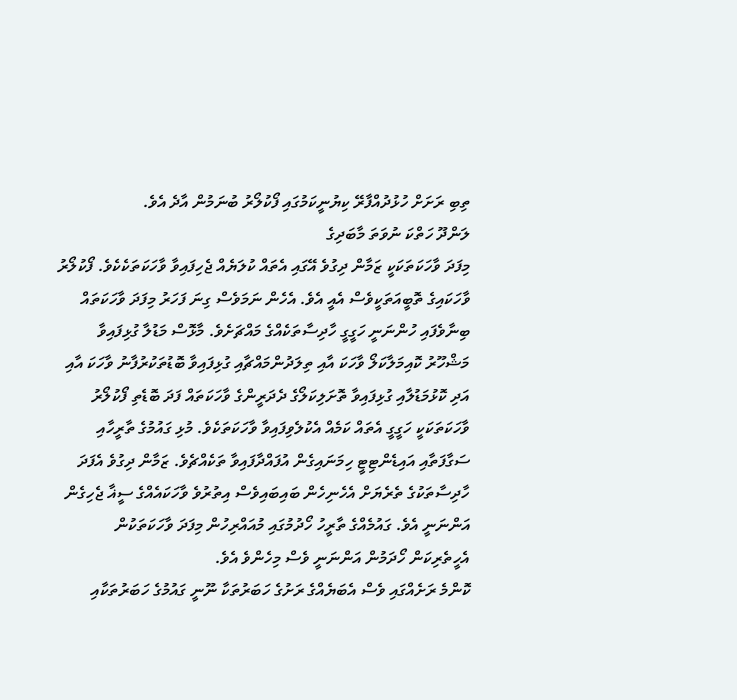ތިބި ރަށަށް ހުޅުދުއްފާރޭ ކިޔުނީކަމުގައި ފޯކުލޯރު ބުނަމުން އާދެ އެވެ.
ލަންދޫ ހަތްކަ ނުވަތަ މާބަދިގެ
މިފަދަ ވާހަކަތަކަކީ ޒަމާން ދިގުވެ އޭގައި އެތައް ކުލަޔެއް ޖެހިފައިވާ ވާހަކަތަކެކެވެ. ފޯކުލޯރު ވާހަކައިގެ ތޮބީއަތަކީވެސް އެއީ އެވެ. އެހެން ނަމަވެސް ގިނަ ފަހަރު މިފަދަ ވާހަކަތައް ބިނާވެފައި ހުންނަނީ ހަގީގީ ހާދިސާތަކެއްގެ މައްޗަށެވެ. މާޅޮސް މަޑުލާ ގުޅިފައިވާ މަޝްހޫރު ކޮއިމަލާކަލޯ ވާހަކަ އާއި ތިލަދުންމައްޗާއި ގުޅިފައިވާ ބޮޑުތަކުރުފާނު ވާހަކަ އާއި އަދި ކޮޅުމަޑުލާއި ގުޅިފައިވާ ތޮށަލިކަލޯގެ ދެދަރީންގެ ވާހަކަތައް ފަދަ ބޮޑެތި ފޯކުލޯރު ވާހަކަތަކަކީ ހަގީގީ އެތައް ކަމެއް އެކުލެވިފައިވާ ވާހަކަތަކެވެ. މުޅި ގައުމުގެ ތާރީހާއި ސަގާފަތާއި އައިޑެންޓިޓީ ހިމަނައިގެން އުފައްދާފައިވާ ތަކެއްޗެވެ. ޒަމާން ދިގުވެ އެފަދަ ހާދިސާތަކުގެ ތެރެޔަށް އެހެނިހެން ބައިބައިވެސް އިތުރުވެ ވާހަކައެއްގެ ސީޣާ ޖެހިގެން އަންނަނީ އެވެ. ގައުމެއްގެ ތާރީހު ހޯދުމުގައި މުއައްރިހުން މިފަދަ ވާހަކަތަކުން އެހީތެރިކަން ހޯދަމުން އަންނަނީ ވެސް މިހެންވެ އެވެ.
ކޮންމެ ރަށެއްގައި ވެސް އެބަޔެއްގެ ރަށުގެ ހަބަރުތަކާ ނޫނީ ގައުމުގެ ހަބަރުތަކާއި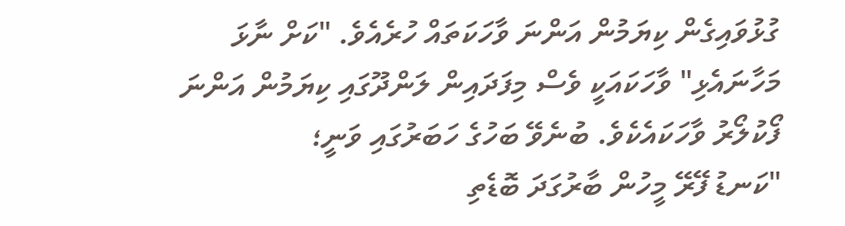ގުޅުވައިގެން ކިޔަމުން އަންނަ ވާހަކަތައް ހުރެއެވެ. "ކަށް ނާޅަ މަހާނައެޅި" ވާހަކައަކީ ވެސް މިފަދައިން ލަންދޫގައި ކިޔަމުން އަންނަ ފޯކުލޯރު ވާހަކައެކެވެ. ބުނެވޭ ބަހުގެ ހަބަރުގައި ވަނީ؛
"ކަނޑު ފޭރޭ މީހުން ބާރުގަދަ ބޮޑެތި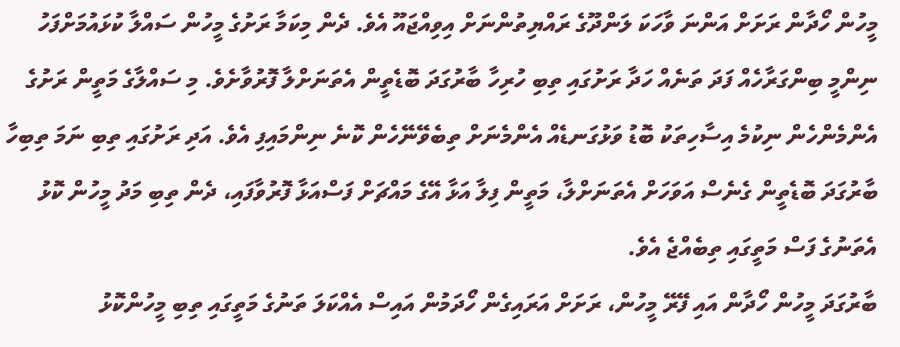މީހުން ހޯދާން ރަށަށް އަންނަ ވާހަކަ ލަންދޫގެ ރައްޔިތުންނަށް އިވިއްޖައޫ އެވެ. ދެން މިކަމާ ރަށުގެ މީހުން ސައްލާ ކުޅައުމަށްފަހު ނިންމީ ބިންގަރާހެއް ފަދަ ތަނެއް ހަދާ ރަށުގައި ތިބި ހުރިހާ ބާރުގަދަ ބޮޑެތީން އެތަނަށްލާ ފޮރުވާށެވެ. މި ސައްލާގެ މަތީން ރަށުގެ އެންމެންހެން ނިކުމެ އިސާހިތަކު ބޮޑު ވަޅުގަނޑެއް އެންމެނަށް ތިބެވޭނޭހެން ކޮނެ ނިންމައިފި އެވެ. އަދި ރަށުގައި ތިބި ނަމަ ތިބިހާ ބާރުގަދަ ބޮޑެތީން ގެނެސް އަވަހަށް އެތަނަށްލާ، މަތީން ފިލާ އަޅާ އޭގެ މައްޗަށް ފަސްއަޅާ ފޮރުވާފައި، ދެން ތިބި މަދު މީހުން ކޮޅު އެތަނުގެ ފަސް މަތީގައި ތިބެއްޖެ އެވެ.
ބާރުގަދަ މީހުން ހޯދާން އައި ފޭރޭ މީހުން، ރަށަށް އަރައިގެން ހޯދަމުން އައިސް އެއްކަލަ ތަނުގެ މަތީގައި ތިބި މީހުންކޮޅު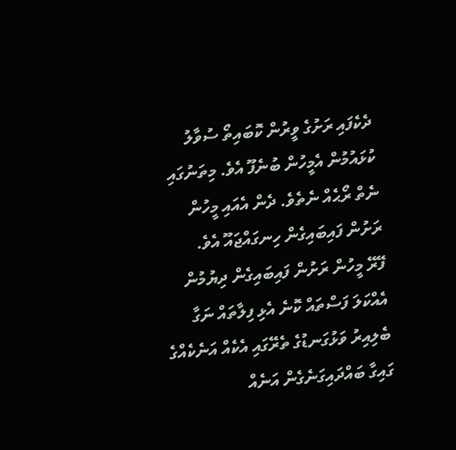ދެކެފައި ރަށުގެ ވީރުން ކޮބައިތޯ ސުވާލު ކުޅައުމުން އެމީހުން ބުނެފޫ އެވެ. މިތަނުގައި ނެތް ރޯޙެއް ނެތެވެ. ދެން އެއައި މީހުން ރަށުން ފައިބައިގެން ހިނގައްޖައޫ އެވެ.
ފޭރޭ މީހުން ރަށުން ފައިބައިގެން ދިޔުމުން އެއްކަލަ ފަސްތައް ކޮނެ އެޅި ފިލާތައް ނަގާ ބެލިއިރު ވަޅުގަނޑުގެ ތެރޭގައި އެކެއް އަނެކެއްގެ ގައިގާ ބައްދައިގަނެގެން އަނެއް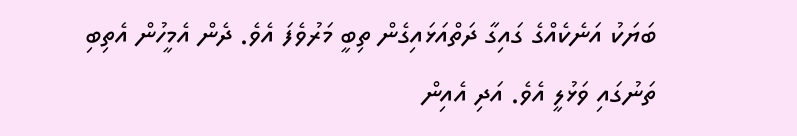ބަޔަކު އަނެކެއްގެ ގައިގާ ދަތްއަޅައިގެން ތިބީ މަރުވެފަ އެވެ. ދެން އެމީހުން އެތިބި ތަނުގައި ވަޅުލީ އެވެ. އަދި އެއިން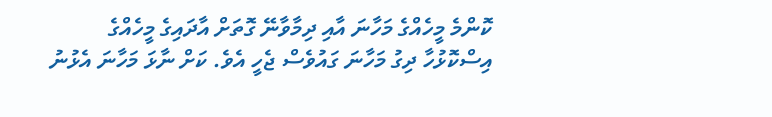ކޮންމެ މީހެއްގެ މަހާނަ އާއި ދިމާވާނޭ ގޮތަށް އާދައިގެ މީހެއްގެ އިސްކޮޅުހާ ދިގު މަހާނަ ގައުވެސް ޖެހީ އެވެ. ކަށް ނާޅަ މަހާނަ އެޅުނު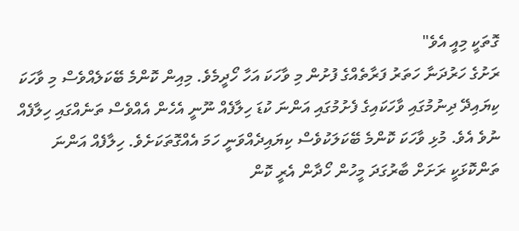ގޮތަކީ މިއީ އެވެ"
ރަށުގެ ހަރުދަނާ ހަތަރު ފަރާތެއްގެ ފުށުން މި ވާހަކަ އަހާ ހޯދީމެވެ. މިއިން ކޮންމެ ބޭކަލެއްވެސް މި ވާހަކަ ކިޔައިދޭ ދިނުމުގައި ވާހަކައިގެ ފެށުމުގައި އަންނަ ކުޑަ ހިލާފެއް ނޫނީ އެހެން އެއްވެސް ތަނެއްގައި ހިލާފެއް ނުވެ އެވެ. މުޅި ވާހަކަ ކޮންމެ ބޭކަލަކުވެސް ކިޔައިދެއްވަނީ ހަމަ އެއްގޮތަކަށެވެ. ހިލާފެއް އަންނަ ތަންކޮޅަކީ ރަށަށް ބާރުގަދަ މީހުން ހޯދާން އެރީ ކޮން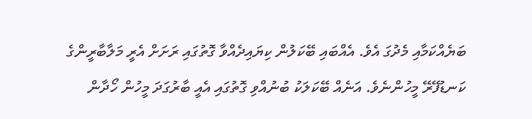ބަޔެއްކަމާއި މެދުގަ އެވެ. އެއްބައި ބޭކަލުން ކިޔައިދެއްވާ ގޮތުގައި ރަށަށް އެރީ މަލާބާރީންގެ ކަނޑުފޭރޭ މީހުންނެވެ. އަނެއް ބޭކަލަކު ބުނުއްވި ގޮތުގައި އެއީ ބާރުގަދަ މީހުން ހޯދާން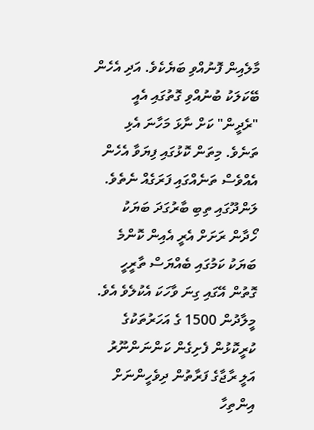މާލެއިން ފޮނުއްވި ބަޔެކެވެ. އަދި އެހެން ބޭކަލަކު ބުނުއްވި ގޮތުގައި އެއީ "ރެދީން" ކަށް ނާޅަ މަހާނަ އެޅި ތަނެވެ. މިތަން ކޮޅުގައި ފިޔަވާ އެހެން އެއްވެސް ތަނެއްގައި ފަރަގެއް ނެތެވެ.
ލަންދޫގައި ތިބި ބާރުގަދަ ބަޔަކު ހޯދާން ރަށަށް އެރީ އެއިން ކޮންމެ ބަޔަކު ކަމުގައި ބެއްޔަސް ތާރީހީ ގޮތުން އޭގައި ގިނަ ވާހަކަ އެކުލެވެ އެވެ. މީލާދުން 1500 ގެ އަހަރުތަކުގެ ކުރީކޮޅުން ފެށިގެން ކަންނަންނޫރު އަލީ ރާޖާގެ ފަރާތުން ދިވެހީންނަށް އިންތިހާ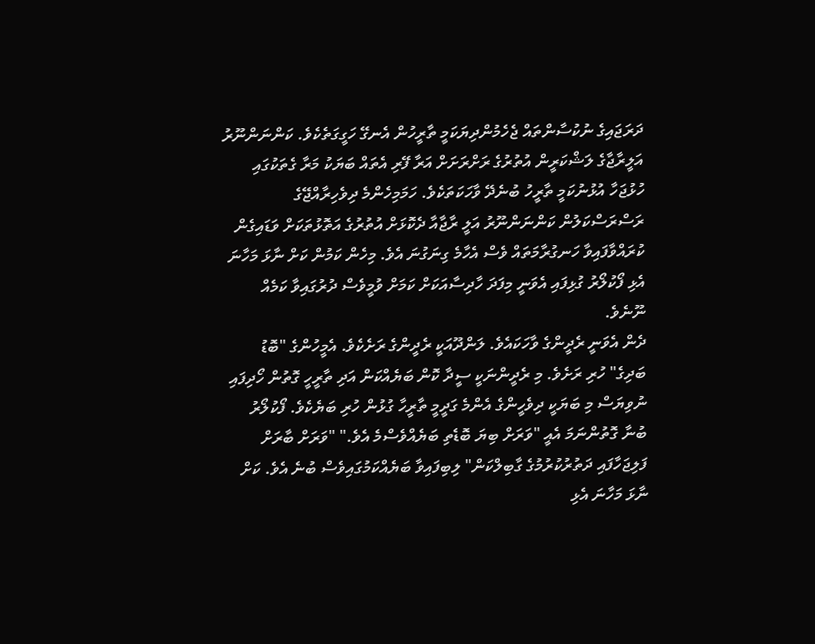ދަރަޖައިގެ ނުކުސާންތައް ޖެހެމުންދިޔަކަމީ ތާރީހުން އެނގޭ ހަގީގަތެކެވެ. ކަންނަންނޫރު އަލީރާޖާގެ ލަޝްކަރީން އުތުރުގެ ރަށްރަށަށް އަރާ ފޭރި އެތައް ބަޔަކު މަރާ ގެތަކުގައި ހުޅުޖަހާ އުޅުނުކަމީ ތާރީހު ބުނެދޭ ވާހަކަތަކެވެ. ހަމަމިހެންމެ ދިވެހިރާއްޖޭގެ ރަސްރަސްކަލުން ކަންނަންނޫރު އަލީ ރާޖާއާ ދެކޮޅަށް އުތުރުގެ އަތޮޅުތަކަށް ވަޑައިގެން ކުރައްވާފައިވާ ހަނގުރާމަތައް ވެސް އެހާމެ ގިނަގުނަ އެވެ. މިހެން ކަމުން ކަށް ނާޅަ މަހާނަ އެޅި ފޯކުލޯރު ގުޅިފައި އެވަނީ މިފަދަ ހާދިސާއަކަށް ކަމަށް ވުމީވެސް ދުރުގައިވާ ކަމެއް ނޫނެވެ.
ދެން އެވަނީ ރެދީންގެ ވާހަކައެވެ. ލަންދޫއަކީ ރެދީންގެ ރަށެކެވެ. އެމީހުންގެ "ބޮޑު ބަދިގެ" ހުރި ރަށެވެ. މި ރެދީންނަކީ ސީދާ ކޮން ބަޔެއްކަން އަދި ތާރީހީ ގޮތުން ހޯދިފައި ނުވިޔަސް މި ބަޔަކީ ދިވެހީންގެ އެންމެ ގަދީމީ ތާރީހާ ގުޅުން ހުރި ބަޔެކެވެ. ފޯކުލޯރު ބުނާ ގޮތުންނަމަ އެއީ "ވަރަށް ބިޔަ ބޮޑެތި ބަޔެއްވެސްމެ އެވެ." "ވަރަށް ބާރަށް ފަލިޖަހާފައި ދަތުރުކުރުމުގެ ގާބިލްކަން" ލިބިފައިވާ ބަޔެއްކަމުގައިވެސް ބުނެ އެވެ. ކަށް ނާޅަ މަހާނަ އެޅި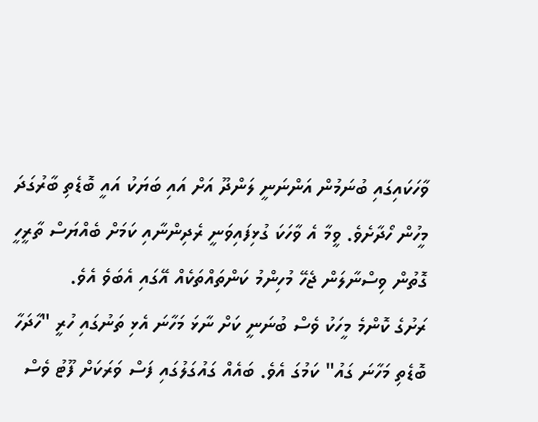ވާހަކައިގައި ބުނަމުން އަންނަނީ ލަންދޫ އަށް އައި ބަޔަކު އައީ ބޮޑެތި ބާރުގަދަ މީހުން ހޯދާށެވެ. ވީމާ އެ ވާހަކަ ގުޅިފައިވަނީ ރެދިންނާއި ކަމަށް ބެއްޔަސް ތާރީހީ ގޮތުން ވިސްނާލަން ޖެހޭ މުހިންމު ކަންތައްތަކެއް އޭގައި އެބަވެ އެވެ.
ރަށުގެ ކޮންމެ މީހަކު ވެސް ބުނަނީ ކަށް ނާޅަ މަހާނަ އެޅި ތަނުގައި ހުރީ "ހާދަހާ ބޮޑެތި މަހާނަ ގައު" ކަމުގަ އެވެ. ބައެއް ގައުގަލުގައި ފަސް ވަރަކަށް ފޫޓު ވެސް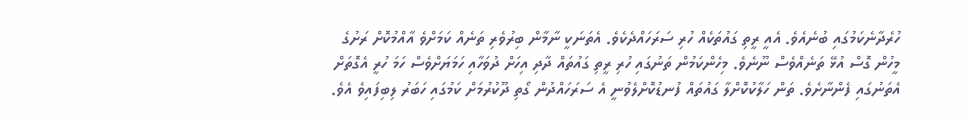ހުރެދާނެކަމުގައި ބުނެއެވެ. އެއީ ރީތި ގައުތަކެއް ހުރި ސަރަހައްދެކެވެ. އެތަނަކީ ނާމާން ބިރުވެރި ތަނެއް ކަމަށްވެ އާއްމުކޮށް ރަށުގެ މީހުން ގޮސް އުޅޭ ތަނެއްވެސް ނޫނެވެ. މިހެންކަމުން ތަނުގައި ހުރި ރީތި ގައުތައް ދާދި އިހަށް ދުވަހާއި ހަމަޔަށްވެސް ހަމަ ހުރީ އެގޮތަށް އެތަނުގައި ފެންނާށެވެ. ތަން ހަލާކުކޮށްލާ ގައުތައް ފުނޑުކޮށްލެވުނީ އެ ސަރަހައްދުން ގޯތި ދޫކުރުމަށް ކަމުގައި ހަބަރު ލިބިފައިވެ އެވެ.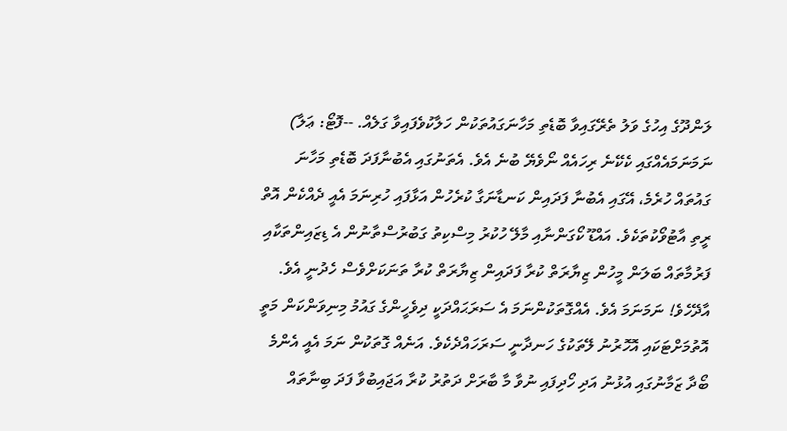ލަންދޫގެ އިހުގެ ވަލު ތެރޭގައިވާ ބޮޑެތި މަހާނަގައުތަކުން ހަލާކުވެފައިވާ ގަލެއް. --ފޮޓޯ: ޢަލާ)
ނަމަނަމައެއްގައި ކެކޭނެ ރިހައެއް ނޯވެޔޭ ބުނެ އެވެ. އެތަނުގައި އެބުނާފަދަ ބޮޑެތި މަހާނަ ގައުތައް ހުރެމެ، އޭގައި އެބުނާ ފަދައިން ކަނޑާނަގާ ކުރެހުން އަޅާފައި ހުރިނަމަ އެއީ ދެއްކެން އޮތް ރީތި އާޓުވޯކުތަކެވެ. އައްޑޫ ކޯގަންނާއި މާލޭ ހުކުރު މިސްކިތު ގަބުރުސްތާނުން އެ ޑިޒައިންތަކާއި ފަރުމާތައް ބަލަން މީހުން ޒިޔާރަތް ކުރާ ފަދައިން ޒިޔާރަތް ކުރާ ތަނަކަށްވެސް ހެދުނީ އެވެ. އާދޭހެވެ! ނަމަނަމަ އެވެ. އެއްގޮތަކުންނަމަ އެ ސަރަޙައްދަކީ ދިވެހީންގެ ގައުމު މިނިވަންކަން މަތީ އޮތުމަށްޓަކައި އޮހޮރުނު ލޭތަކުގެ ހަނދާނީ ސަރަހައްދެކެވެ. އަނެއް ގޮތަކުން ނަމަ އެއީ އެންމެ ބޯދާ ޒަމާނުގައި އުޅުނު އަދި ހޯދިފައި ނުވާ މާ ބާރަށް ދަތުރު ކުރާ އަޖައިބުވާ ފަދަ ބިނާތައް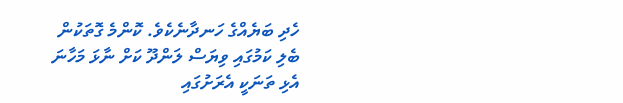ހެދި ބަޔެއްގެ ހަނދާނެކެވެ. ކޮންމެ ގޮތަކުން ބެލި ކަމުގައި ވިޔަސް ލަންދޫ ކަށް ނާޅަ މަހާނަ އެޅި ތަނަކީ އެރަށުގައި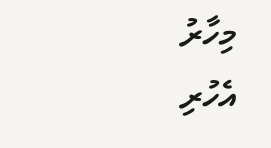މިހާރު އެހުރި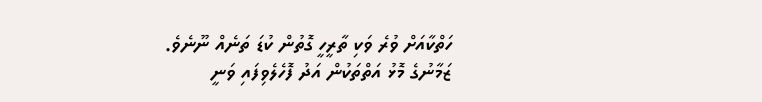ހަތްކާއަށް ވުރެ ވަކި ތާރީހީ ގޮތުން ކުޑަ ތަނެއް ނޫނެވެ. ޒަމާނުގެ މޮޅު އަތްތަކުން އަދު ފޮހެލެވިފައި ވަނީ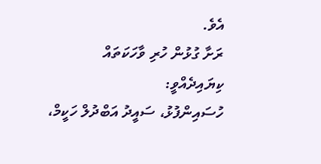އެވެ.
ރަށާ ގުޅުން ހުރި ވާހަކަތައް ކިޔައިދެއްވީ:
ހުސައިންފުޅު، ސައީދު އަބްދުލް ހަކީމް،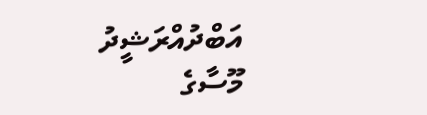އަބްދުއްރަޝީދު މޫސާގެ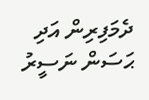ދެމަފިރިން އަދި ޙަސަން ނަސީރު